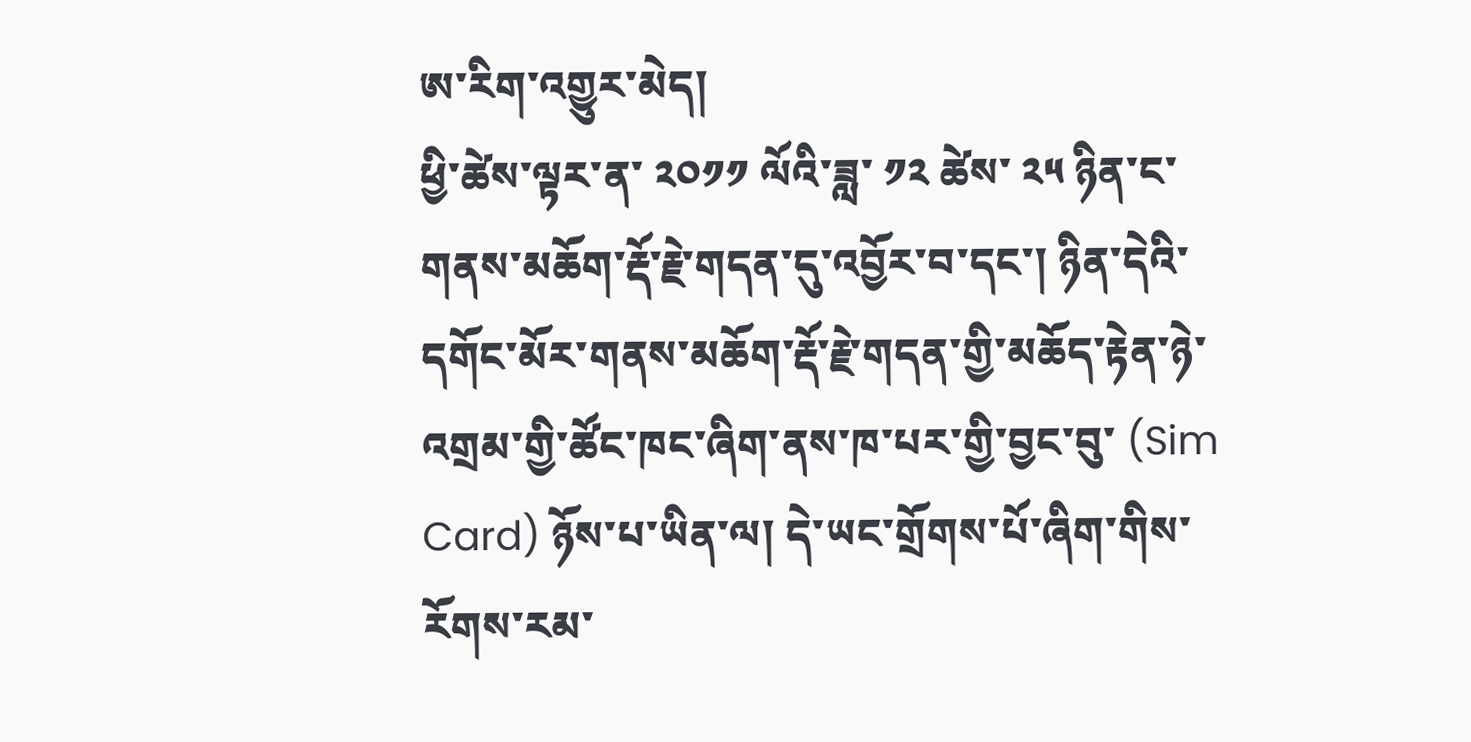ཨ་རིག་འགྱུར་མེད།
ཕྱི་ཚེས་ལྟར་ན་ ༢༠༡༡ ལོའི་ཟླ་ ༡༢ ཚེས་ ༢༥ ཉིན་ང་གནས་མཆོག་རྡོ་རྗེ་གདན་དུ་འབྱོར་བ་དང་། ཉིན་དེའི་དགོང་མོར་གནས་མཆོག་རྡོ་རྗེ་གདན་གྱི་མཆོད་རྟེན་ཉེ་འགྲམ་གྱི་ཚོང་ཁང་ཞིག་ནས་ཁ་པར་གྱི་བྱང་བུ་ (Sim Card) ཉོས་པ་ཡིན་ལ། དེ་ཡང་གྲོགས་པོ་ཞིག་གིས་རོགས་རམ་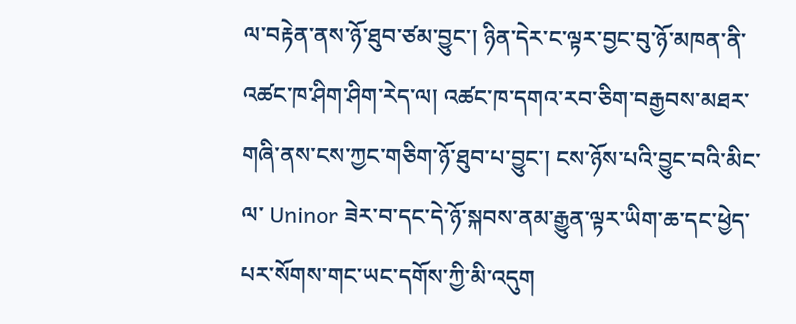ལ་བརྟེན་ནས་ཉོ་ཐུབ་ཙམ་བྱུང་། ཉིན་དེར་ང་ལྟར་བྱང་བུ་ཉོ་མཁན་ནི་འཚང་ཁ་ཤིག་ཤིག་རེད་ལ། འཚང་ཁ་དགའ་རབ་ཅིག་བརྒྱབས་མཐར་གཞི་ནས་ངས་ཀྱང་གཅིག་ཉོ་ཐུབ་པ་བྱུང་། ངས་ཉོས་པའི་བྱུང་བའི་མིང་ལ་ Uninor ཟེར་བ་དང་དེ་ཉོ་སྐབས་ནམ་རྒྱུན་ལྟར་ཡིག་ཆ་དང་ཕྱེད་པར་སོགས་གང་ཡང་དགོས་ཀྱི་མི་འདུག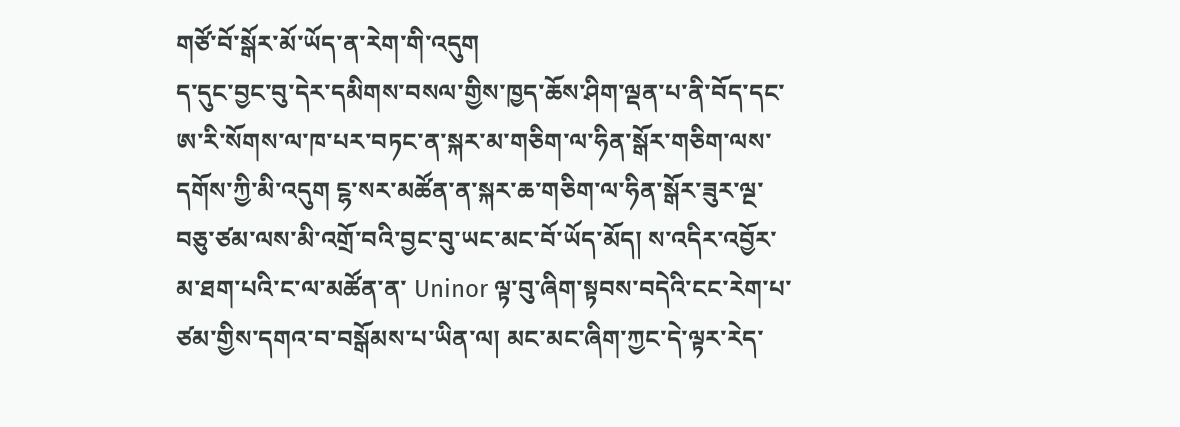གཙོ་བོ་སྒོར་མོ་ཡོད་ན་རེག་གི་འདུག
ད་དུང་བྱང་བུ་དེར་དམིགས་བསལ་གྱིས་ཁྱད་ཆོས་ཤིག་ལྡན་པ་ནི་བོད་དང་ཨ་རི་སོགས་ལ་ཁ་པར་བཏང་ན་སྐར་མ་གཅིག་ལ་ཧིན་སྒོར་གཅིག་ལས་དགོས་ཀྱི་མི་འདུག ངྷ་སར་མཚོན་ན་སྐར་ཆ་གཅིག་ལ་ཧིན་སྒོར་ཟུར་ལྔ་བཅུ་ཙམ་ལས་མི་འགྲོ་བའི་བྱང་བུ་ཡང་མང་བོ་ཡོད་མོད། ས་འདིར་འབྱོར་མ་ཐག་པའི་ང་ལ་མཚོན་ན་ Uninor ལྟ་བུ་ཞིག་སྟབས་བདེའི་ངང་རེག་པ་ཙམ་གྱིས་དགའ་བ་བསྒོམས་པ་ཡིན་ལ། མང་མང་ཞིག་ཀྱང་དེ་ལྟར་རེད་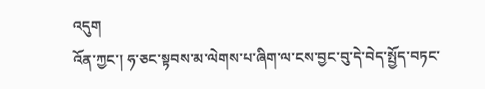འདུག
འོན་ཀྱང་། ཧ་ཅང་སྟབས་མ་ལེགས་པ་ཞིག་ལ་ངས་བྱང་བུ་དེ་བེད་སྤྱོད་བཏང་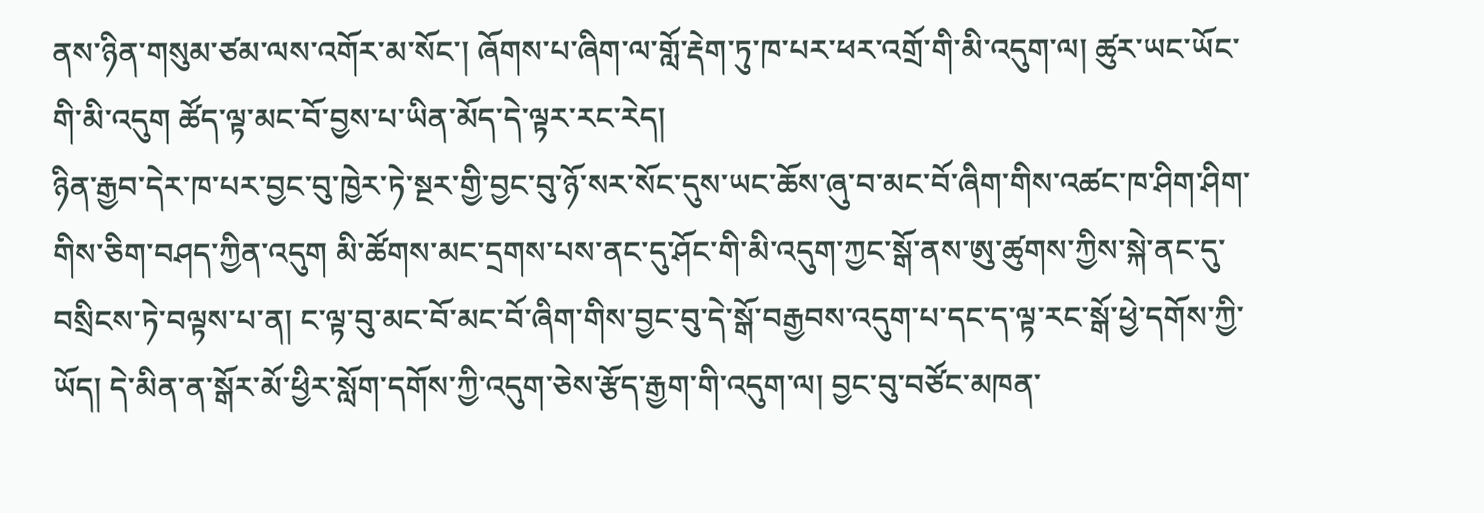ནས་ཉིན་གསུམ་ཙམ་ལས་འགོར་མ་སོང་། ཞོགས་པ་ཞིག་ལ་གློ་རྡེག་ཏུ་ཁ་པར་ཕར་འགྲོ་གི་མི་འདུག་ལ། ཚུར་ཡང་ཡོང་གི་མི་འདུག ཚོད་ལྟ་མང་བོ་བྱས་པ་ཡིན་མོད་དེ་ལྟར་རང་རེད།
ཉིན་རྒྱབ་དེར་ཁ་པར་བྱང་བུ་ཁྱེར་ཏེ་སྔར་གྱི་བྱང་བུ་ཉོ་སར་སོང་དུས་ཡང་ཆོས་ཞུ་བ་མང་བོ་ཞིག་གིས་འཚང་ཁ་ཤིག་ཤིག་གིས་ཅིག་བཤད་ཀྱིན་འདུག མི་ཚོགས་མང་དྲགས་པས་ནང་དུ་ཤོང་གི་མི་འདུག་ཀྱང་སྒོ་ནས་ཨུ་ཚུགས་ཀྱིས་སྐེ་ནང་དུ་བསྲིངས་ཏེ་བལྟས་པ་ན། ང་ལྟ་བུ་མང་བོ་མང་བོ་ཞིག་གིས་བྱང་བུ་དེ་སྒོ་བརྒྱབས་འདུག་པ་དང་ད་ལྟ་རང་སྒོ་ཕྱེ་དགོས་ཀྱི་ཡོད། དེ་མིན་ན་སྒོར་མོ་ཕྱིར་སློག་དགོས་ཀྱི་འདུག་ཅེས་རྩོད་རྒྱག་གི་འདུག་ལ། བྱང་བུ་བཙོང་མཁན་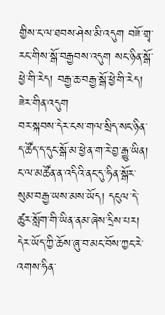གྱིས་ང་ལ་ཐབས་ཤེས་མི་འདུག བཟོ་གྲྭ་རང་གིས་སྒོ་བརྒྱབས་འདུག སང་ཉིན་སྒོ་ཕྱེ་གི་རེད། བརྒྱ་ཆ་བརྒྱ་སྒོ་ཕྱེ་གི་རེད། ཟེར་གིན་འདུག
བར་སྐབས་དེར་ངས་གལ་སྲིད་སང་ཉིན་ད་ཚོད་ད་དུང་སྒོ་མ་ཕྱེ་ན་ག་རེ་བྱ་རྒྱུ་ཡིན། ང་ལ་མཚོན་ན་འདིའི་ནང་དུ་ཧིན་སྒོར་སུམ་བརྒྱ་ཡས་མས་ཡོད། དངུལ་དེ་ཚུར་སློག་གི་ཡིན་ནམ་ཞེས་དྲིས་པར། དེར་ཡོད་ཀྱི་ཆོས་ཞུ་བ་མང་བོས་ཀྱང་རེ་འགས་ཧིན་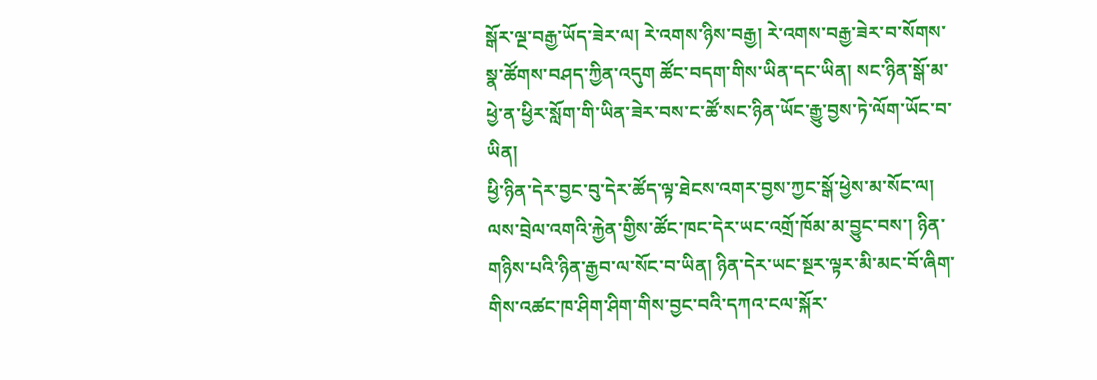སྒོར་ལྔ་བརྒྱ་ཡོད་ཟེར་ལ། རེ་འགས་ཉིས་བརྒྱ། རེ་འགས་བརྒྱ་ཟེར་བ་སོགས་སྣ་ཚོགས་བཤད་ཀྱིན་འདུག ཚོང་བདག་གིས་ཡིན་དང་ཡིན། སང་ཉིན་སྒོ་མ་ཕྱེ་ན་ཕྱིར་སློག་གི་ཡིན་ཟེར་བས་ང་ཚོ་སང་ཉིན་ཡོང་རྒྱུ་བྱས་ཏེ་ལོག་ཡོང་བ་ཡིན།
ཕྱི་ཉིན་དེར་བྱང་བུ་དེར་ཚོད་ལྟ་ཐེངས་འགར་བྱས་ཀྱང་སྒོ་ཕྱེས་མ་སོང་ལ། ལས་བྲེལ་འགའི་རྐྱེན་གྱིས་ཚོང་ཁང་དེར་ཡང་འགྲོ་ཁོམ་མ་བྱུང་བས་། ཉིན་གཉིས་པའི་ཉིན་རྒྱབ་ལ་སོང་བ་ཡིན། ཉིན་དེར་ཡང་སྔར་ལྟར་མི་མང་བོ་ཞིག་གིས་འཚང་ཁ་ཤིག་ཤིག་གིས་བྱང་བའི་དཀའ་ངལ་སྐོར་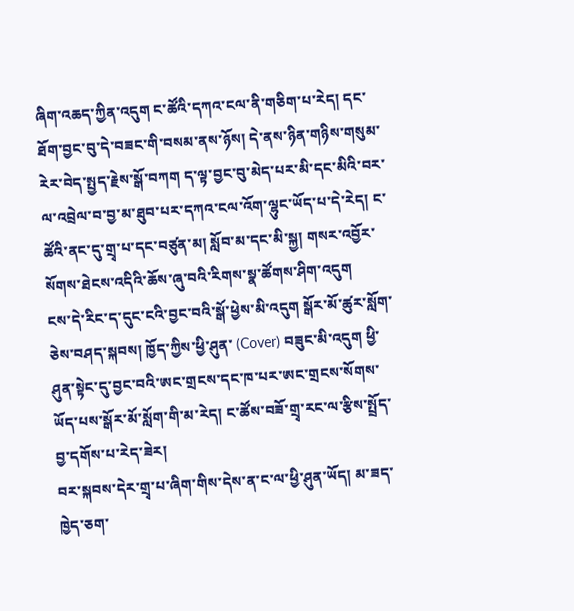ཞིག་འཆད་ཀྱིན་འདུག ང་ཚོའི་དཀའ་ངལ་ནི་གཅིག་པ་རེད། དང་ཐོག་བྱང་བུ་དེ་བཟང་གི་བསམ་ནས་ཉོས། དེ་ནས་ཉིན་གཉིས་གསུམ་རེར་བེད་སྤྱད་རྗེས་སྒོ་བཀག ད་ལྟ་བྱང་བུ་མེད་པར་མི་དང་མིའི་བར་ལ་འབྲེལ་བ་བྱ་མ་ཐུབ་པར་དཀའ་ངལ་འོག་ལྷུང་ཡོད་པ་དེ་རེད། ང་ཚོའི་ནང་དུ་གྲྭ་པ་དང་བཙུན་མ། སློབ་མ་དང་མི་སྐྱ། གསར་འབྱོར་སོགས་ཐེངས་འདིའི་ཆོས་ཞུ་བའི་རིགས་སྣ་ཚོགས་ཤིག་འདུག
ངས་དེ་རིང་ད་དུང་ངའི་བྱང་བའི་སྒོ་ཕྱེས་མི་འདུག སྒོར་མོ་ཚུར་སློག་ཅེས་བཤད་སྐབས། ཁྱོད་ཀྱིས་ཕྱི་ཤུན་ (Cover) བཟུང་མི་འདུག ཕྱི་ཤུན་སྟེང་དུ་བྱང་བའི་ཨང་གྲངས་དང་ཁ་པར་ཨང་གྲངས་སོགས་ཡོད་པས་སྒོར་མོ་སློག་གི་མ་རེད། ང་ཚོས་བཟོ་གྲྭ་རང་ལ་རྩིས་སྤྲོད་བྱ་དགོས་པ་རེད་ཟེར།
བར་སྐབས་དེར་གྲྭ་པ་ཞིག་གིས་དེས་ན་ང་ལ་ཕྱི་ཤུན་ཡོད། མ་ཟད་ཁྱེད་ཅག་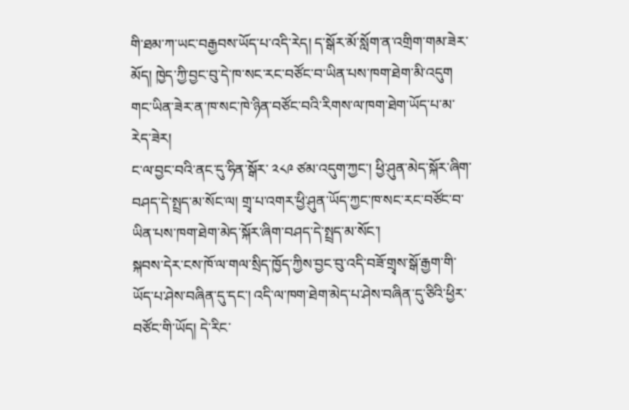གི་ཐམ་ཀ་ཡང་བརྒྱབས་ཡོད་པ་འདི་རེད། ད་སྒོར་མོ་སློག་ན་འགྲིག་གམ་ཟེར་མོད། ཁྱེད་ཀྱི་བྱང་བུ་དེ་ཁ་སང་རང་བཙོང་བ་ཡིན་པས་ཁག་ཐེག་མི་འདུག གང་ཡིན་ཟེར་ན་ཁ་སང་ཁེ་ཉིན་བཙོང་བའི་རིགས་ལ་ཁག་ཐེག་ཡོད་པ་མ་རེད་ཟེར།
ང་ལ་བྱང་བའི་ནང་དུ་ཧིན་སྒོར་ ༢༨༩ ཙམ་འདུག་ཀྱང་། ཕྱི་ཤུན་མེད་སྐོར་ཞིག་བཤད་དེ་སྤྲད་མ་སོང་ལ། གྲྭ་པ་འགར་ཕྱི་ཤུན་ཡོད་ཀྱང་ཁ་སང་རང་བཙོང་བ་ཡིན་པས་ཁག་ཐེག་མེད་སྐོར་ཞིག་བཤད་དེ་སྤྲད་མ་སོང་།
སྐབས་དེར་ངས་ཁོ་ལ་གལ་སྲིད་ཁྱོད་ཀྱིས་བྱང་བུ་འདི་བཟོ་གྲྭས་སྒོ་རྒྱག་གི་ཡོད་པ་ཤེས་བཞིན་དུ་དང་། འདི་ལ་ཁག་ཐེག་མེད་པ་ཤེས་བཞིན་དུ་ཅིའི་ཕྱིར་བཙོང་གི་ཡོད། དེ་རིང་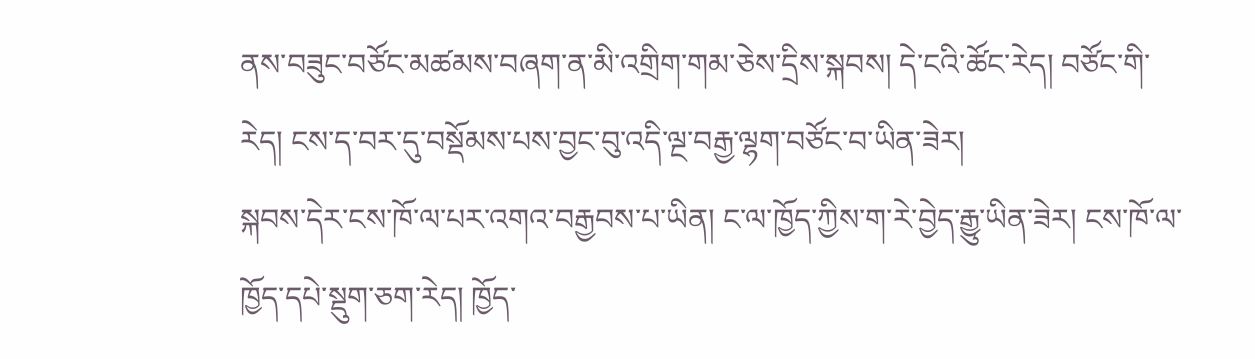ནས་བཟུང་བཙོང་མཚམས་བཞག་ན་མི་འགྲིག་གམ་ཅེས་དྲིས་སྐབས། དེ་ངའི་ཚོང་རེད། བཙོང་གི་རེད། ངས་ད་བར་དུ་བསྡོམས་པས་བྱང་བུ་འདི་ལྔ་བརྒྱ་ལྷག་བཙོང་བ་ཡིན་ཟེར།
སྐབས་དེར་ངས་ཁོ་ལ་པར་འགའ་བརྒྱབས་པ་ཡིན། ང་ལ་ཁྱོད་ཀྱིས་ག་རེ་བྱེད་རྒྱུ་ཡིན་ཟེར། ངས་ཁོ་ལ་ཁྱོད་དཔེ་སྡུག་ཅག་རེད། ཁྱོད་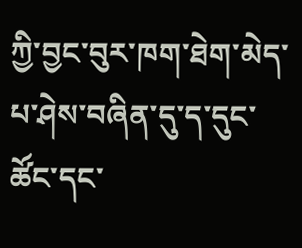ཀྱི་བྱང་བུར་ཁག་ཐེག་མེད་པ་ཤེས་བཞིན་དུ་ད་དུང་ཚོང་དང་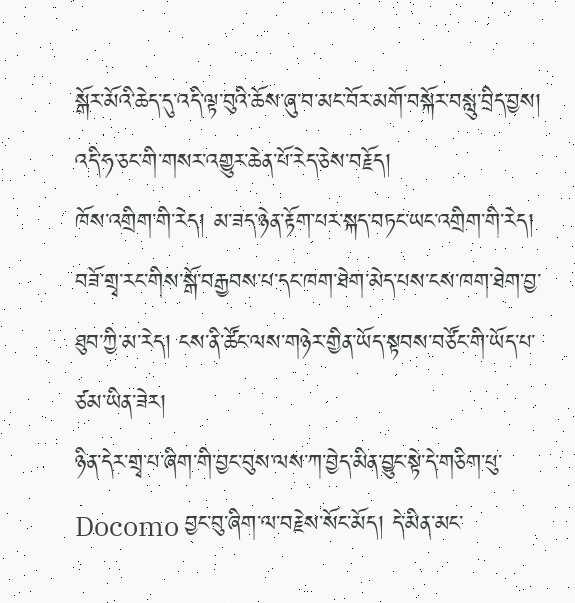སྒོར་མོའི་ཆེད་དུ་འདི་ལྟ་བུའི་ཆོས་ཞུ་བ་མང་བོར་མགོ་བསྐོར་བསླུ་བྲིད་བྱས། འདི་ཧ་ཅང་གི་གསར་འགྱུར་ཆེན་པོ་རེད་ཅེས་བརྗོད།
ཁོས་འགྲིག་གི་རེད། མ་ཟད་ཉེན་རྟོག་པར་སྐད་བཏང་ཡང་འགྲིག་གི་རེད། བཟོ་གྲྭ་རང་གིས་སྒོ་བརྒྱབས་པ་དང་ཁག་ཐེག་མེད་པས་ངས་ཁག་ཐེག་བྱ་ཐུབ་ཀྱི་མ་རེད། ངས་ནི་ཚོང་ལས་གཉེར་གྱིན་ཡོད་སྟབས་བཙོང་གི་ཡོད་པ་ཙམ་ཡིན་ཟེར།
ཉིན་དེར་གྲྭ་པ་ཞིག་གི་བྱང་བུས་ལས་ཀ་བྱེད་མིན་བྱུང་སྟེ་དེ་གཅིག་པུ་ Docomo བྱང་བུ་ཞིག་ལ་བརྗེས་སོང་མོད། དེ་མིན་མང་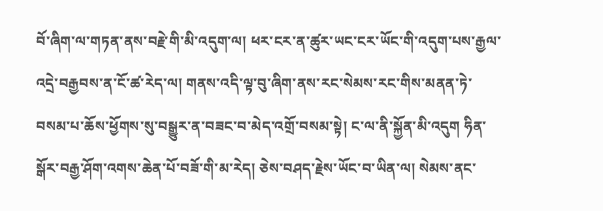བོ་ཞིག་ལ་གཏན་ནས་བརྗེ་གི་མི་འདུག་ལ། ཕར་ངར་ན་ཚུར་ཡང་ངར་ཡོང་གི་འདུག་པས་རྒྱལ་འདྲེ་བརྒྱབས་ན་ངོ་ཚ་རེད་ལ། གནས་འདི་ལྟ་བུ་ཞིག་ནས་རང་སེམས་རང་གིས་མནན་ཏེ་བསམ་པ་ཆོས་ཕྱོགས་སུ་བསྒྱུར་ན་བཟང་བ་མེད་འགྲོ་བསམ་སྟེ། ང་ལ་ནི་སྐྱོན་མི་འདུག ཧིན་སྒོར་བརྒྱ་ཤོག་འགས་ཆེན་པོ་བཟོ་གི་མ་རེད། ཅེས་བཤད་རྗེས་ཡོང་བ་ཡིན་ལ། སེམས་ནང་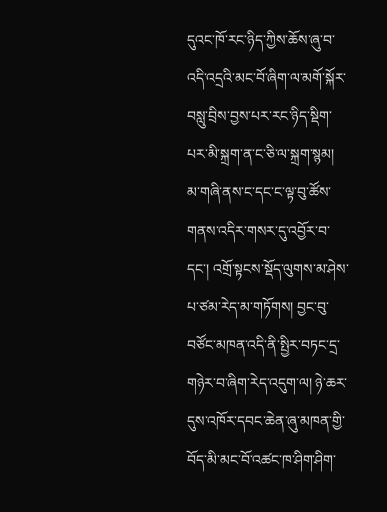དུའང་ཁོ་རང་ཉིད་ཀྱིས་ཆོས་ཞུ་བ་འདི་འདྲའི་མང་བོ་ཞིག་ལ་མགོ་སྐོར་བསླུ་བྲིས་བྱས་པར་རང་ཉིད་སྡིག་པར་མི་སྐྲག་ན་ང་ཅི་ལ་སྐྲག་སྙམ།
མ་གཞི་ནས་ང་དང་ང་ལྟ་བུ་ཚོས་གནས་འདིར་གསར་དུ་འབྱོར་བ་དང་། འགྲོ་སྟངས་སྡོད་ལུགས་མ་ཤེས་པ་ཙམ་རེད་མ་གཏོགས། བྱང་བུ་བཙོང་མཁན་འདི་ནི་སྤྱིར་བཏང་དྲ་གཉེར་བ་ཞིག་རེད་འདུག་ལ། ཉེ་ཆར་དུས་འཁོར་དབང་ཆེན་ཞུ་མཁན་གྱི་བོད་མི་མང་བོ་འཚང་ཁ་ཤིག་ཤིག་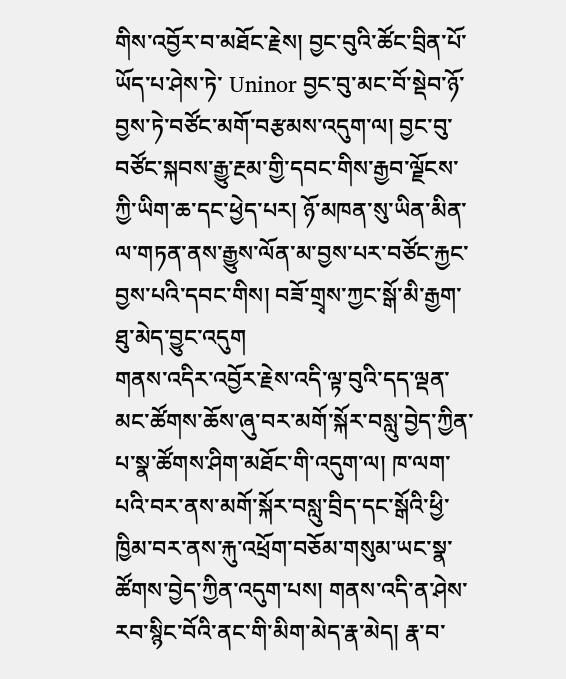གིས་འབྱོར་བ་མཐོང་རྗེས། བྱང་བུའི་ཚོང་བྲིན་པོ་ཡོད་པ་ཤེས་ཏེ་ Uninor བྱང་བུ་མང་བོ་སྡེབ་ཉོ་བྱས་ཏེ་བཙོང་མགོ་བརྩམས་འདུག་ལ། བྱང་བུ་བཙོང་སྐབས་རྒྱུ་རྔམ་གྱི་དབང་གིས་རྒྱབ་ལྗོངས་ཀྱི་ཡིག་ཆ་དང་ཕྱེད་པར། ཉོ་མཁན་སུ་ཡིན་མིན་ལ་གཏན་ནས་རྒྱུས་ལོན་མ་བྱས་པར་བཙོང་རྐྱང་བྱས་པའི་དབང་གིས། བཟོ་གྲྭས་ཀྱང་སྒོ་མི་རྒྱག་ཐུ་མེད་བྱུང་འདུག
གནས་འདིར་འབྱོར་རྗེས་འདི་ལྟ་བུའི་དད་ལྡན་མང་ཚོགས་ཆོས་ཞུ་བར་མགོ་སྐོར་བསླུ་བྱེད་ཀྱིན་པ་སྣ་ཚོགས་ཤིག་མཐོང་གི་འདུག་ལ། ཁ་ལག་པའི་བར་ནས་མགོ་སྐོར་བསླུ་བྲིད་དང་སྒོའི་ཕྱི་ཁྱིམ་བར་ནས་རྐུ་འཕྲོག་བཅོམ་གསུམ་ཡང་སྣ་ཚོགས་བྱེད་ཀྱིན་འདུག་པས། གནས་འདི་ན་ཤེས་རབ་སྙིང་བོའི་ནང་གི་མིག་མེད་རྣ་མེད། རྣ་བ་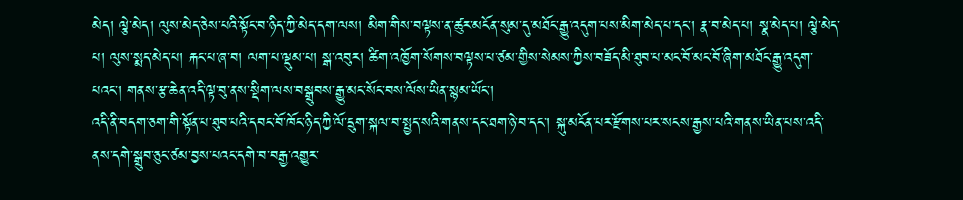མེད། ལྕེ་མེད། ལུས་མེད་ཅེས་པའི་སྟོང་བ་ཉིད་ཀྱི་མེད་དག་ལས། མིག་གིས་བལྟས་ན་ཚུར་མངོན་སུམ་དུ་མཐོང་རྒྱུ་འདུག་པས་མིག་མེད་པ་དང་། རྣ་བ་མེད་པ། སྣ་མེད་པ། ལྕེ་མེད་པ། ལུས་སྨད་མེད་པ། རྐང་པ་ཞ་བ། ལག་པ་ལྡུམ་པ། སྒ་འབུར། ཚིག་འཁྱོག་སོགས་བལྟས་པ་ཙམ་གྱིས་སེམས་ཀྱིས་བཟོད་མི་ཐུབ་པ་མང་བོ་མང་བོ་ཞིག་མཐོང་རྒྱུ་འདུག་པའང་། གནས་རྩ་ཆེན་འདི་ལྟ་བུ་ནས་སྡིག་ལས་བསྒྲུབས་རྒྱུ་མང་སོང་བས་ལོས་ཡིན་སྙམ་ཡོང་།
འདི་ནི་བདག་ཅག་གི་སྟོན་པ་ཐུབ་པའི་དབང་བོ་ཁོང་ཉིད་ཀྱི་ལོ་དྲུག་སྐལ་བ་སྤྱད་སའི་གནས་དང་ཐག་ཉེ་བ་དང་། སྐུ་མངོན་པར་རྫོགས་པར་སངས་རྒྱས་པའི་གནས་ཡིན་པས་འདི་ནས་དགེ་སྒྲུབ་ཅུང་ཙམ་བྱས་པའང་དགེ་བ་བརྒྱ་འགྱུར་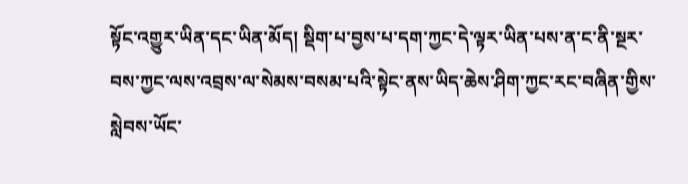སྟོང་འགྱུར་ཡིན་དང་ཡིན་མོད། སྡིག་པ་བྱས་པ་དག་ཀྱང་དེ་ལྟར་ཡིན་པས་ན་ང་ནི་སྔར་བས་ཀྱང་ལས་འབྲས་ལ་སེམས་བསམ་པའི་སྟེང་ནས་ཡིད་ཆེས་ཤིག་ཀྱང་རང་བཞིན་གྱིས་སླེབས་ཡོང་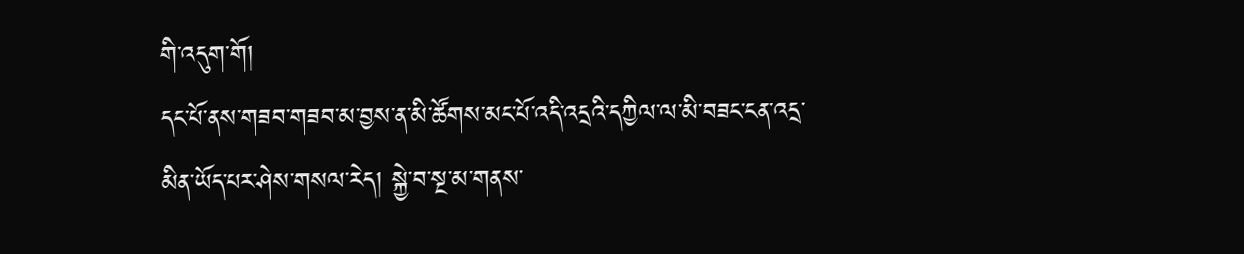གི་འདུག་གོ།
དང་པོ་ནས་གཟབ་གཟབ་མ་བྱས་ན་མི་ཚོགས་མང་པོ་འདི་འདྲའི་དཀྱིལ་ལ་མི་བཟང་ངན་འདྲ་མིན་ཡོད་པར་ཤེས་གསལ་རེད། སྐྱེ་བ་སྔ་མ་གནས་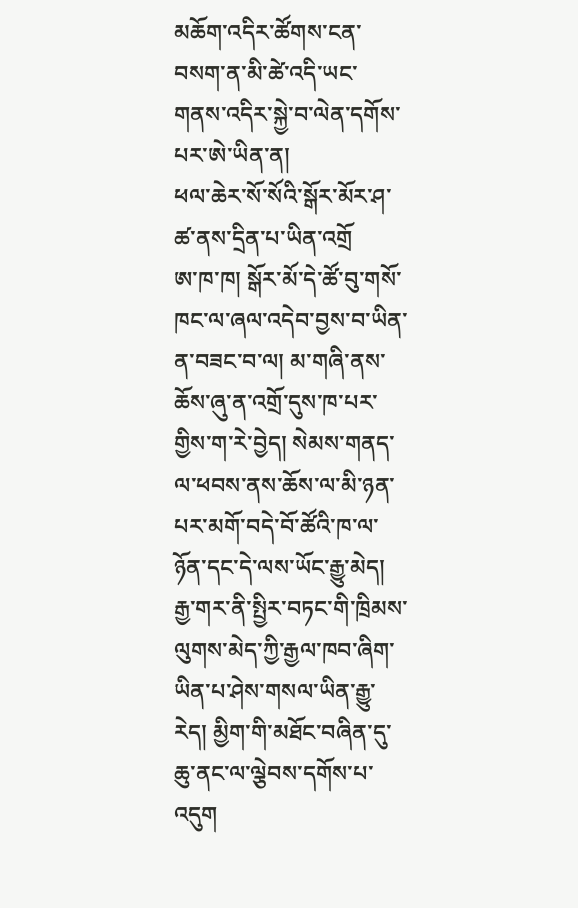མཆོག་འདིར་ཚོགས་ངན་བསག་ན་མི་ཚེ་འདི་ཡང་གནས་འདིར་སྐྱེ་བ་ལེན་དགོས་པར་ཨེ་ཡིན་ན།
ཕལ་ཆེར་སོ་སོའི་སྒོར་མོར་ཤ་ཚ་ནས་དྲིན་པ་ཡིན་འགྲོ
ཨ་ཁ་ཁ། སྒོར་མོ་དེ་ཚོ་བུ་གསོ་ཁང་ལ་ཞལ་འདེབ་བྱས་བ་ཡིན་ན་བཟང་བ་ལ། མ་གཞི་ནས་ཆོས་ཞུ་ན་འགྲོ་དུས་ཁ་པར་གྱིས་ག་རེ་བྱེད། སེམས་གནད་ལ་ཕབས་ནས་ཆོས་ལ་མི་ཉན་པར་མགོ་བདེ་བོ་ཚོའི་ཁ་ལ་ཉོན་དང་དེ་ལས་ཡོང་རྒྱུ་མེད།
རྒྱ་གར་ནི་སྤྱིར་བཏང་གི་ཁྲིམས་ལུགས་མེད་ཀྱི་རྒྱལ་ཁབ་ཞིག་ཡིན་པ་ཤེས་གསལ་ཡིན་རྒྱུ་རེད། མྱིག་གི་མཐོང་བཞིན་དུ་ཆུ་ནང་ལ་ལྕེབས་དགོས་པ་འདུག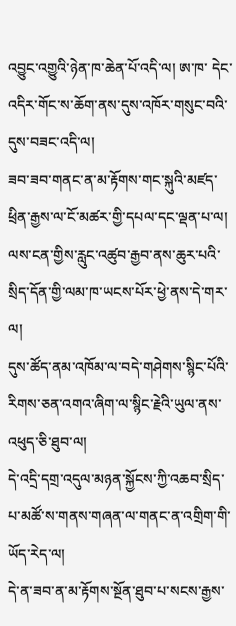འབྱུང་འགྱུའི་ཉེན་ཁ་ཆེན་པོ་འདི་ལ། ཨ་ཁ་ དེང་འདིར་གོང་ས་ཆོག་ནས་དུས་འཁོར་གསུང་བའི་དུས་བཟང་འདི་ལ།
ཟབ་ཟབ་གནང་ན་མ་རྟོགས་གང་སྐུའི་མཛད་ཕྲིན་རྒྱས་ལ་ངོ་མཚར་གྱི་དཔལ་དང་ལྡན་པ་ལ།
ལས་ངན་གྱིས་རླུང་འཚུབ་རྒྱབ་ནས་ཆུར་པའི་སྲིད་དོན་གྱི་ལམ་ཁ་ཡངས་པོར་ཕྱེ་ནས་དེ་གར་ལ།
དུས་ཚོད་ནམ་འཁོམ་ལ་བདེ་གཤེགས་སྙིང་པོའི་རིགས་ཅན་འགའ་ཞིག་ལ་སྙིང་རྗེའི་ཡུལ་ནས་འཕུད་ཅི་ཐུབ་ལ།
དེ་འདྲི་དགྲ་འདུལ་མཉན་སྐྱོངས་ཀྱི་འཆབ་སྲིད་པ་མཚོ་ས་གནས་གཞན་ལ་གནང་ན་འགྲིག་གི་ཡོད་རེད་ལ།
དེ་ན་ཟབ་ན་མ་རྟོགས་སྔོན་ཐུབ་པ་སངས་རྒྱས་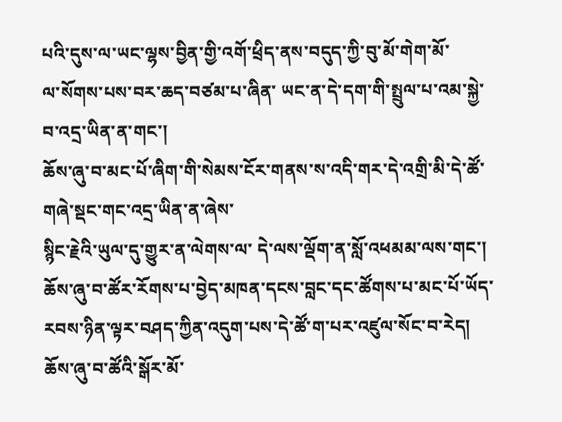པའི་དུས་ལ་ཡང་ལྷས་བྱིན་གྱི་འགོ་ཕྲིད་ནས་བདུད་ཀྱི་བུ་མོ་གེག་མོ་
ལ་སོགས་པས་བར་ཆད་བཙམ་པ་ཞིན་ ཡང་ན་དེ་དག་གི་སྤྲུལ་པ་འམ་སྐྱེ་བ་འདྲ་ཡིན་ན་གང་།
ཆོས་ཞུ་བ་མང་པོ་ཞིག་གི་སེམས་ངོར་གནས་ས་འདི་གར་དེ་འགྲི་མི་དེ་ཚོ་གཞེ་སྡང་གང་འདྲ་ཡིན་ན་ཞེས་
སྙིང་རྗེའི་ཡུལ་དུ་གྱུར་ན་ལེགས་ལ་ དེ་ལས་ལྡོག་ན་སློ་འཕམམ་ལས་གང་།
ཆོས་ཞུ་བ་ཚོར་རོགས་པ་བྱེད་མཁན་དངས་བླང་དང་ཚོགས་པ་མང་པོ་ཡོད་རབས་ཉིན་ལྟར་བཤད་ཀྱིན་འདུག་པས་དེ་ཚོ་ག་པར་འཛུལ་སོང་བ་རེད། ཆོས་ཞུ་བ་ཚོའི་སྒོར་མོ་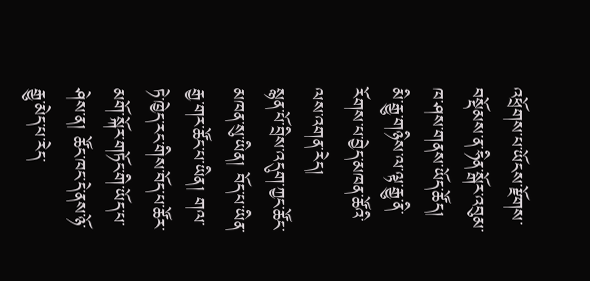འཕྲོགས་པ་ཡོངས་རྫོགས་བསྡོམས་ན་ཧིན་སྒོར་འབུམ་ཁ་ཤས་གནས་ཡོད་ཚོད། མི་རྒྱུ་གཉིས་ལ་ལྟ་རྒྱུ་ནི་རོགས་པ་བྱེད་མཁན་ཚོའི་ལས་འགན་རེད།
སྙན་པོ་བྲིས་འདུག་ཀྱང་ཚོང་མཁན་སུ་ཡིན། བོད་པ་ཡིན་རྒྱ་གར་ཚོང་པ་ཡིན། གལ་ཏེ་ཁྱེད་རང་གིས་བོད་པ་ཚོར་མགོ་སྐོར་གཏོང་གི་ཡོད་པ་ཤེས་ན། ཚོང་ཁང་དེ་ནས་ཉོ་རྒྱུ་མེད་པ་རེད་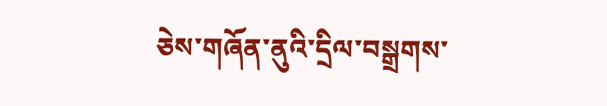ཅེས་གཞོན་ནུའི་དྲིལ་བསྒྲགས་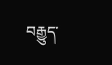བརྒྱུད་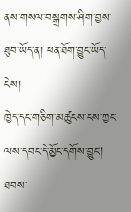ནས་གསལ་བསྒྲགས་ཤིག་བྱས་ཐུབ་ཡོད་ན། ཕན་ཐོག་བྱུང་ཡོད་ངེས།
ཁྱེད་དང་གཅིག་མཚུངས་ངས་ཀྱང་ལས་དབང་དེ་མྱོང་དགོས་བྱུང། ཐབས་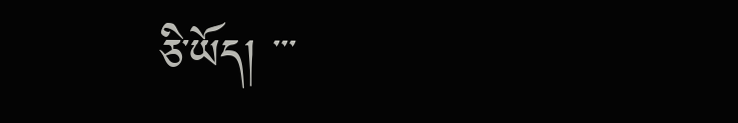ཅི་ཡོད། ་་་